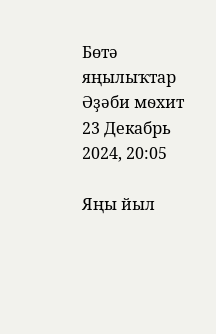Бөтә яңылыҡтар
Әҙәби мѳхит
23 Декабрь 2024, 20:05

Яңы йыл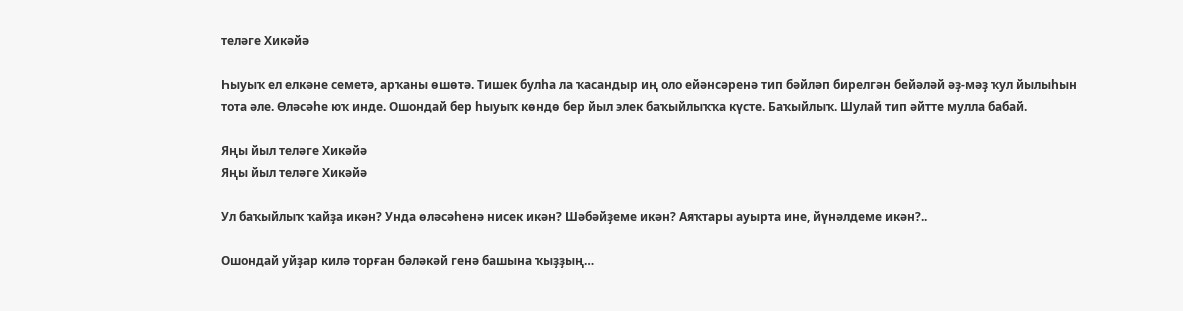теләге Хикәйә

Һыуыҡ ел елкәне семетә, арҡаны өшөтә. Тишек булһа ла ҡасандыр иң оло ейәнсәренә тип бәйләп бирелгән бейәләй әҙ-мәҙ ҡул йылыһын тота әле. Өләсәһе юҡ инде. Ошондай бер һыуыҡ көндө бер йыл элек баҡыйлыҡҡа күсте. Баҡыйлыҡ. Шулай тип әйтте мулла бабай.

Яңы йыл теләге Хикәйә
Яңы йыл теләге Хикәйә

Ул баҡыйлыҡ ҡайҙа икән? Унда өләсәһенә нисек икән? Шәбәйҙеме икән? Аяҡтары ауырта ине, йүнәлдеме икән?..

Ошондай уйҙар килә торған бәләкәй генә башына ҡыҙҙың…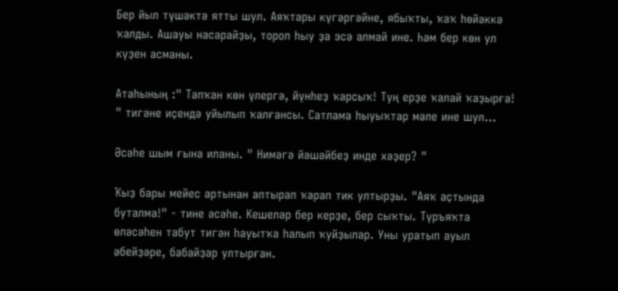Бер йыл түшәктә ятты шул. Аяҡтары күгәргәйне, ябыҡты, ҡаҡ һөйәккә ҡалды. Ашауы насарайҙы, тороп һыу ҙа эсә алмай ине. Һәм бер көн ул күҙен асманы.

Атаһының :" Тапҡан көн үлергә, йүнһеҙ ҡарсыҡ! Туң ерҙе ҡалай ҡаҙырға! " тигәне иҫендә уйылып ҡалғансы. Сатлама һыуыҡтар мәле ине шул…

Әсәһе шым ғына иланы. " Нимәгә йәшәйбеҙ инде хәҙер? "

Ҡыҙ бары мейес артынан аптырап ҡарап тик ултырҙы. "Аяҡ аҫтында буталма!" - тине әсәһе. Кешеләр бер керҙе, бер сыҡты. Түръяҡта өләсәһен табут тигән һауытҡа һалып ҡуйҙылар. Уны уратып ауыл әбейҙәре, бабайҙар ултырған.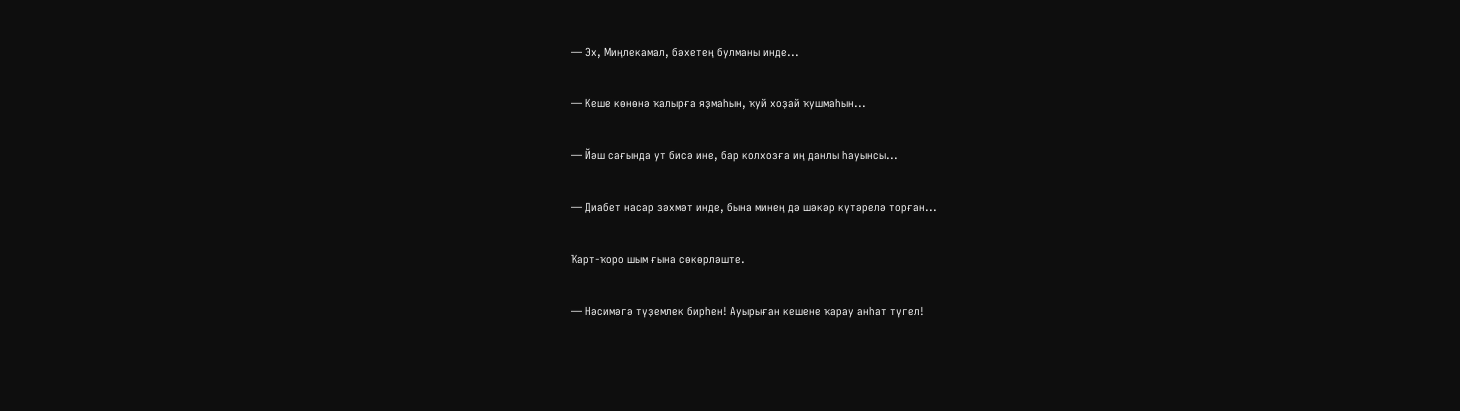— Эх, Миңлекамал, бәхетең булманы инде...

— Кеше көнөнә ҡалырға яҙмаһын, ҡуй хоҙай ҡушмаһын...

— Йәш сағында ут бисә ине, бар колхозға иң данлы һауынсы...

— Диабет насар зәхмәт инде, бына минең дә шәкәр күтәрелә торған...

Ҡарт-ҡоро шым ғына сөкөрләште.

— Нәсимәгә түҙемлек бирһен! Ауырыған кешене ҡарау анһат түгел!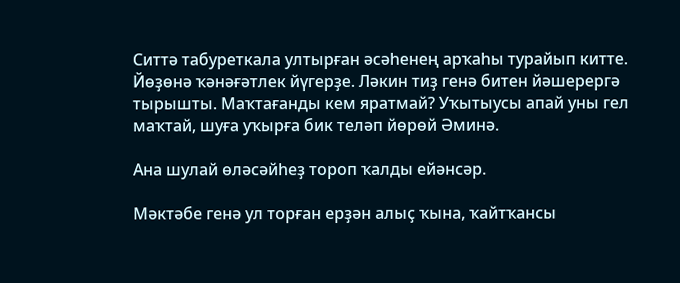Ситтә табуреткала ултырған әсәһенең арҡаһы турайып китте. Йөҙөнә ҡәнәғәтлек йүгерҙе. Ләкин тиҙ генә битен йәшерергә тырышты. Маҡтағанды кем яратмай? Уҡытыусы апай уны гел маҡтай, шуға уҡырға бик теләп йөрөй Әминә.

Ана шулай өләсәйһеҙ тороп ҡалды ейәнсәр.

Мәктәбе генә ул торған ерҙән алыҫ ҡына, ҡайтҡансы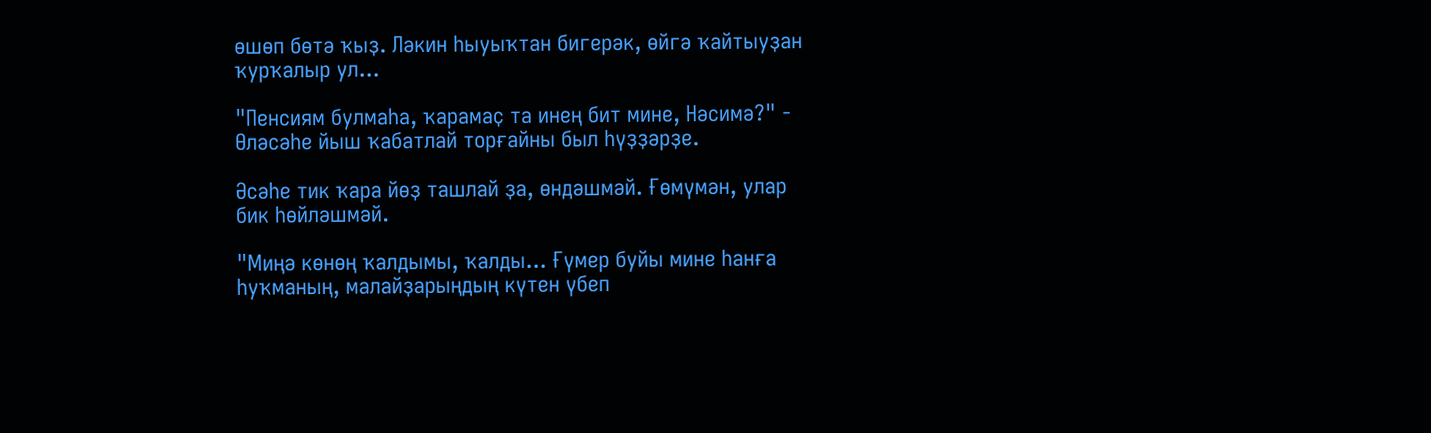өшөп бөтә ҡыҙ. Ләкин һыуыҡтан бигерәк, өйгә ҡайтыуҙан ҡурҡалыр ул...

"Пенсиям булмаһа, ҡарамаҫ та инең бит мине, Нәсимә?" - Өләсәһе йыш ҡабатлай торғайны был һүҙҙәрҙе.

Әсәһе тик ҡара йөҙ ташлай ҙа, өндәшмәй. Ғөмүмән, улар бик һөйләшмәй.

"Миңә көнөң ҡалдымы, ҡалды... Ғүмер буйы мине һанға һуҡманың, малайҙарыңдың күтен үбеп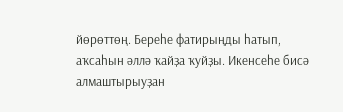йөрөттөң. Береһе фатирыңды һатып, аҡсаһын әллә ҡайҙа ҡуйҙы. Икенсеһе бисә алмаштырыуҙан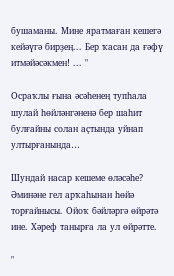бушаманы. Мине яратмаған кешегә кейәүгә бирҙең... Бер ҡасан да ғәфү итмәйәсәкмен! ... "

Осраҡлы ғына әсәһенең тупһала шулай һөйләнгәненә бер шаһит булғайны солан аҫтында уйнап ултырғанында…

Шундай насар кешеме өләсәһе? Әминәне гел арҡаһынан һөйә торғайнысы. Ойоҡ бәйләргә өйрәтә ине. Хәреф танырға ла ул өйрәтте.

"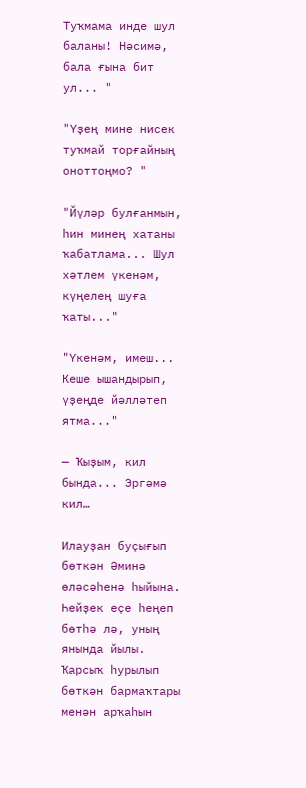Туҡмама инде шул баланы! Нәсимә, бала ғына бит ул... "

"Үҙең мине нисек туҡмай торғайның оноттоңмо? "

"Йүләр булғанмын, һин минең хатаны ҡабатлама... Шул хәтлем үкенәм, күңелең шуға ҡаты..."

"Үкенәм, имеш... Кеше ышандырып, үҙеңде йәлләтеп ятма..."

— Ҡыҙым, кил бында... Эргәмә кил…

Илауҙан буҫығып бөткән Әминә өләсәһенә һыйына. Һейҙек еҫе һеңеп бөтһә лә, уның янында йылы. Ҡарсыҡ һурылып бөткән бармаҡтары менән арҡаһын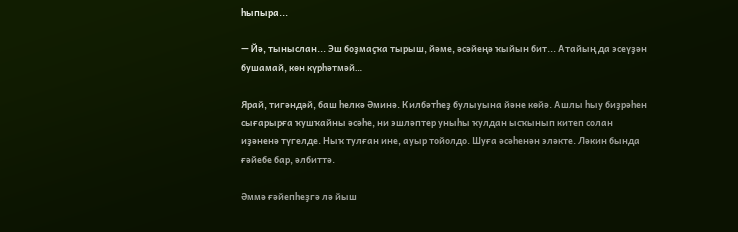һыпыра...

— Йә, тыныслан... Эш боҙмаҫҡа тырыш, йәме, әсәйеңә ҡыйын бит... Атайың да эсеүҙән бушамай, көн күрһәтмәй…

Ярай, тигәндәй, баш һелкә Әминә. Килбәтһеҙ булыуына йәне көйә. Ашлы һыу биҙрәһен сығарырға ҡушҡайны әсәһе, ни эшләптер уныһы ҡулдан ысҡынып китеп солан иҙәненә түгелде. Ныҡ тулған ине, ауыр тойолдо. Шуға әсәһенән эләкте. Ләкин бында ғәйебе бар, әлбиттә.

Әммә ғәйепһеҙгә лә йыш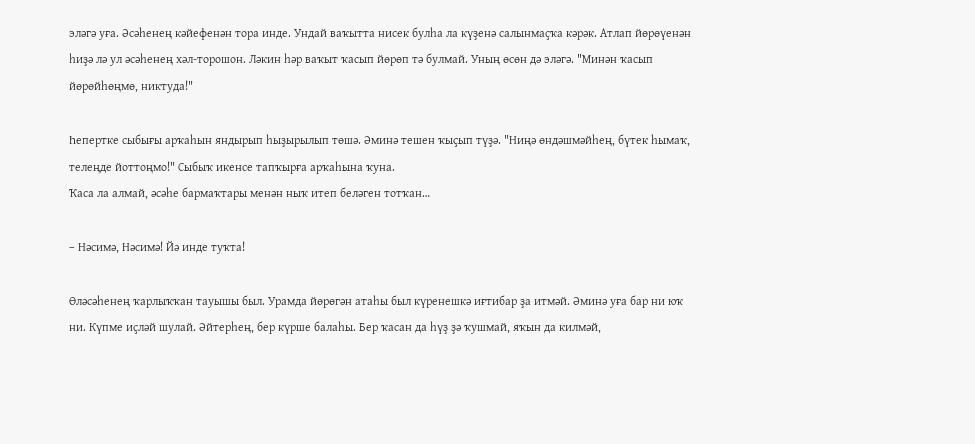эләгә уға. Әсәһенең кәйефенән тора инде. Ундай ваҡытта нисек булһа ла күҙенә салынмаҫҡа кәрәк. Атлап йөрөүенән һиҙә лә ул әсәһенең хәл-торошон. Ләкин һәр ваҡыт ҡасып йөрөп тә булмай. Уның өсөн дә эләгә. "Минән ҡасып йөрөйһөңмө, никтуда!"

Һепертке сыбығы арҡаһын яндырып һыҙырылып төшә. Әминә тешен ҡыҫып түҙә. "Ниңә өндәшмәйһең, бүтек һымаҡ, телеңде йоттоңмо!" Сыбыҡ икенсе тапҡырға арҡаһына ҡуна.
Ҡаса ла алмай, әсәһе бармаҡтары менән ныҡ итеп беләген тотҡан…

– Нәсимә, Нәсимә! Йә инде туҡта!

Өләсәһенең ҡарлыҡҡан тауышы был. Урамда йөрөгән атаһы был күренешкә иғтибар ҙа итмәй. Әминә уға бар ни юҡ ни. Күпме иҫләй шулай. Әйтерһең, бер күрше балаһы. Бер ҡасан да һүҙ ҙә ҡушмай, яҡын да килмәй,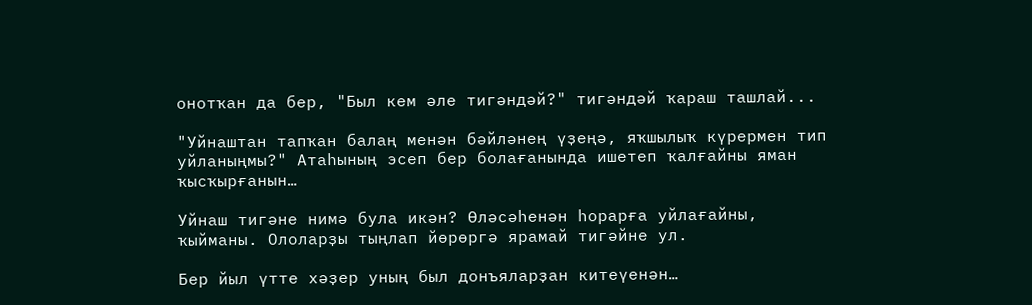онотҡан да бер, "Был кем әле тигәндәй?" тигәндәй ҡараш ташлай...

"Уйнаштан тапҡан балаң менән бәйләнең үҙеңә, яҡшылыҡ күрермен тип уйланыңмы?" Атаһының эсеп бер болағанында ишетеп ҡалғайны яман ҡысҡырғанын…

Уйнаш тигәне нимә була икән? Өләсәһенән һорарға уйлағайны, ҡыйманы. Ололарҙы тыңлап йөрөргә ярамай тигәйне ул.

Бер йыл үтте хәҙер уның был донъяларҙан китеүенән…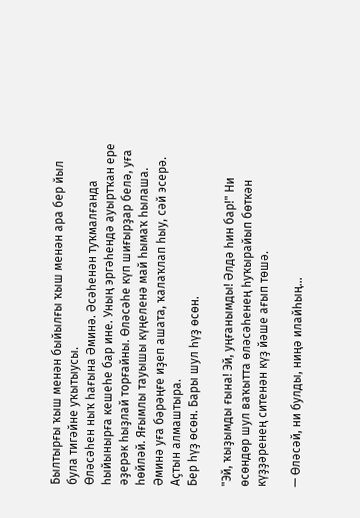Былтырғы ҡыш менән быйылғы ҡыш менән ара бер йыл була тигәйне уҡытыусы.
Өләсәһен ныҡ һағына Әминә. Әсәһенән туҡмалғанда һыйынырға кешеһе бар ине. Уның эргәһендә ауыртҡан ере әҙерәк һыҙлай торғайны. Өләсәһе күп шиғырҙар белә, уға һөйләй. Яғымлы тауышы күңеленә май һымаҡ һылаша. Әминә уға бәрәңғе иҙеп ашата, ҡалаҡлап һыу, сәй эсерә. Аҫтын алмаштыра.
Бер һүҙ өсөн. Бары шул һүҙ өсөн.

"Эй, ҡыҙымды ғына! Эй, уңғанымды! Әлдә һин бар!" Ни өсөндөр шул ваҡытта өләсәһенең һуҡырайып бөткән күҙҙәренең ситенән күҙ йәше ағып төшә.

— Өләсәй, ни булды, ниңә илайһың…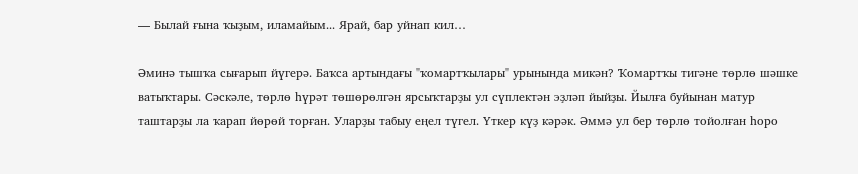— Былай ғына ҡыҙым, иламайым... Ярай, бар уйнап кил…

Әминә тышҡа сығарып йүгерә. Баҡса артындағы "ҡомартҡылары" урынында микән? Ҡомартҡы тигәне төрлө шәшке ватыҡтары. Сәскәле, төрлө һүрәт төшөрөлгән ярсыҡтарҙы ул сүплектән эҙләп йыйҙы. Йылға буйынан матур таштарҙы ла ҡарап йөрөй торған. Уларҙы табыу еңел түгел. Үткер күҙ кәрәк. Әммә ул бер төрлө тойолған һоро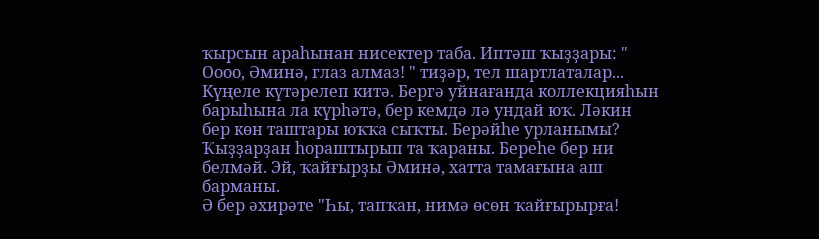ҡырсын араһынан нисектер таба. Иптәш ҡыҙҙары: " Оооо, Әминә, глаз алмаз! " тиҙәр, тел шартлаталар... Күңеле күтәрелеп китә. Бергә уйнағанда коллекцияһын барыһына ла күрһәтә, бер кемдә лә ундай юҡ. Ләкин бер көн таштары юҡҡа сыҡты. Берәйһе урланымы? Ҡыҙҙарҙан һораштырып та ҡараны. Береһе бер ни белмәй. Эй, ҡайғырҙы Әминә, хатта тамағына аш барманы.
Ә бер әхирәте "Һы, тапҡан, нимә өсөн ҡайғырырға!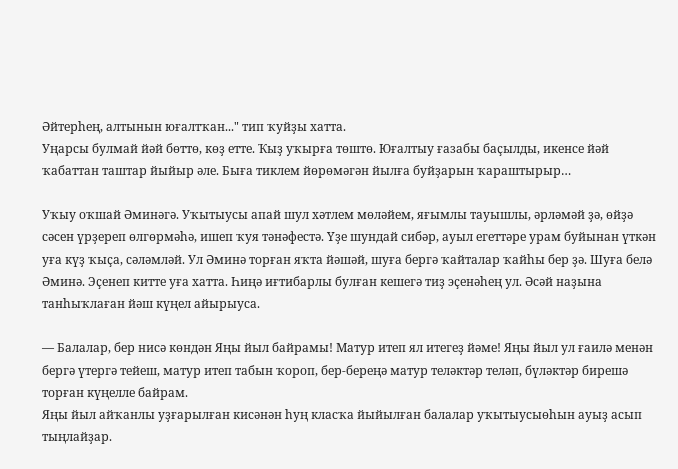Әйтерһең, алтынын юғалтҡан..." тип ҡуйҙы хатта.
Уңарсы булмай йәй бөттө, көҙ етте. Ҡыҙ уҡырға төштө. Юғалтыу ғазабы баҫылды, икенсе йәй ҡабаттан таштар йыйыр әле. Быға тиклем йөрөмәгән йылға буйҙарын ҡараштырыр…

Уҡыу оҡшай Әминәгә. Уҡытыусы апай шул хәтлем мөләйем, яғымлы тауышлы, әрләмәй ҙә, өйҙә сәсен үрҙереп өлгөрмәһә, ишеп ҡуя тәнәфестә. Үҙе шундай сибәр, ауыл егеттәре урам буйынан үткән уға күҙ ҡыҫа, сәләмләй. Ул Әминә торған яҡта йәшәй, шуға бергә ҡайталар ҡайһы бер ҙә. Шуға белә Әминә. Эҫенеп китте уға хатта. Һиңә иғтибарлы булған кешегә тиҙ эҫенәһең ул. Әсәй наҙына танһыҡлаған йәш күңел айырыуса.

— Балалар, бер нисә көндән Яңы йыл байрамы! Матур итеп ял итегеҙ йәме! Яңы йыл ул ғаилә менән бергә үтергә тейеш, матур итеп табын ҡороп, бер-береңә матур теләктәр теләп, бүләктәр бирешә торған күңелле байрам.
Яңы йыл айҡанлы уҙғарылған кисәнән һуң класҡа йыйылған балалар уҡытыусыөһын ауыҙ асып тыңлайҙар.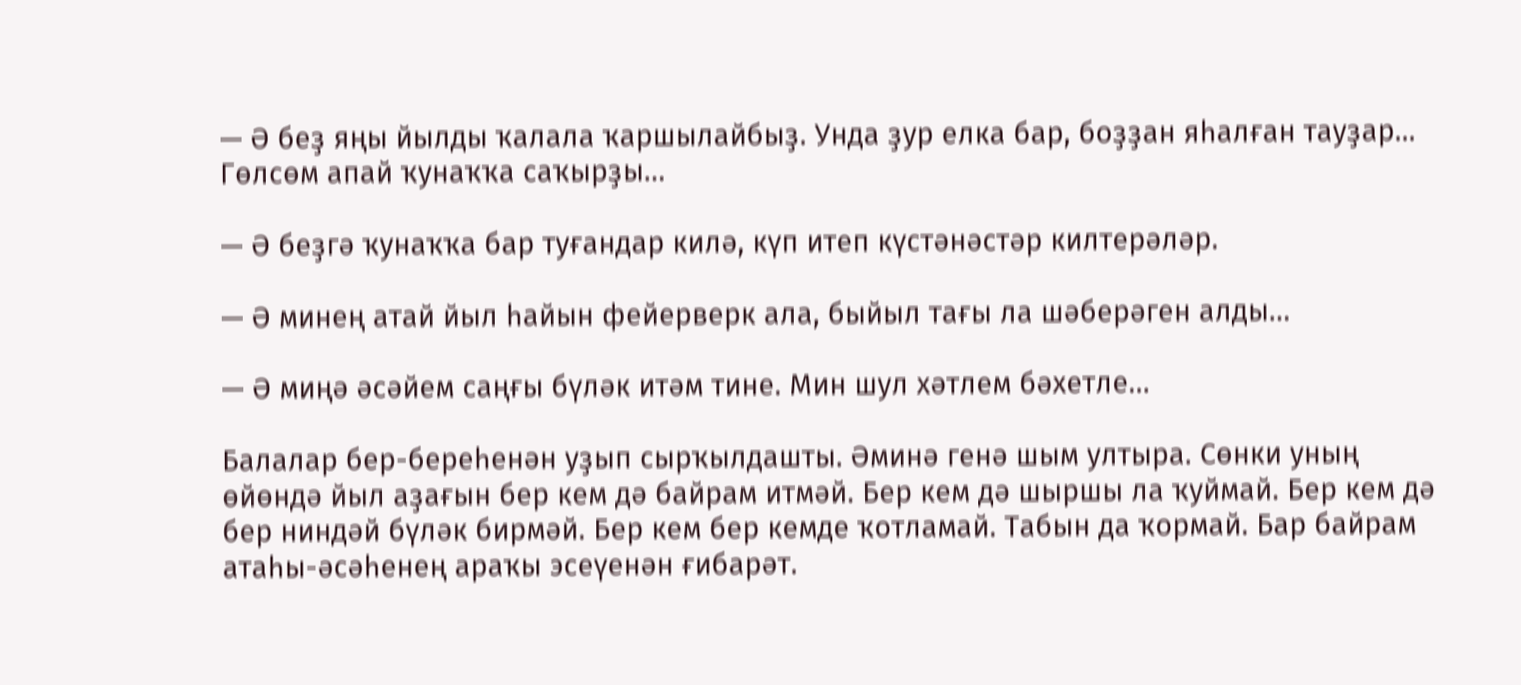— Ә беҙ яңы йылды ҡалала ҡаршылайбыҙ. Унда ҙур елка бар, боҙҙан яһалған тауҙар... Гөлсөм апай ҡунаҡҡа саҡырҙы…

— Ә беҙгә ҡунаҡҡа бар туғандар килә, күп итеп күстәнәстәр килтерәләр.

— Ә минең атай йыл һайын фейерверк ала, быйыл тағы ла шәберәген алды…

— Ә миңә әсәйем саңғы бүләк итәм тине. Мин шул хәтлем бәхетле…

Балалар бер-береһенән уҙып сырҡылдашты. Әминә генә шым ултыра. Сөнки уның өйөндә йыл аҙағын бер кем дә байрам итмәй. Бер кем дә шыршы ла ҡуймай. Бер кем дә бер ниндәй бүләк бирмәй. Бер кем бер кемде ҡотламай. Табын да ҡормай. Бар байрам атаһы-әсәһенең араҡы эсеүенән ғибарәт.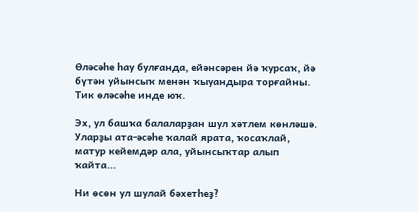Өләсәһе һау булғанда, ейәнсәрен йә ҡурсаҡ, йә бүтән уйынсыҡ менән ҡыуандыра торғайны. Тик өләсәһе инде юҡ.

Эх, ул башҡа балаларҙан шул хәтлем көнләшә. Уларҙы ата-әсәһе ҡалай ярата, ҡосаҡлай, матур кейемдәр ала, уйынсыҡтар алып ҡайта...

Ни өсөн ул шулай бәхетһеҙ?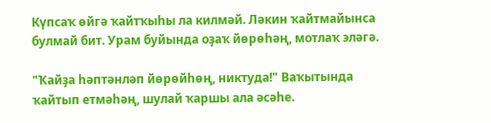Күпсаҡ өйгә ҡайтҡыһы ла килмәй. Ләкин ҡайтмайынса булмай бит. Урам буйында оҙаҡ йөрөһәң, мотлаҡ эләгә.

"Ҡайҙа һәптәнләп йөрөйһөң, никтуда!" Ваҡытында ҡайтып етмәһәң, шулай ҡаршы ала әсәһе.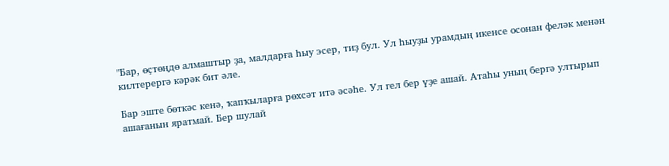"Бар, өҫтөңдө алмаштыр ҙа, малдарға һыу эсер, тиҙ бул. Ул һыуҙы урамдың икенсе осонан феләк менән килтерергә кәрәк бит әле.

Бар эште бөткәс кенә, ҡапҡыларға рөхсәт итә әсәһе. Ул гел бер үҙе ашай. Атаһы уның бергә ултырып ашағанын яратмай. Бер шулай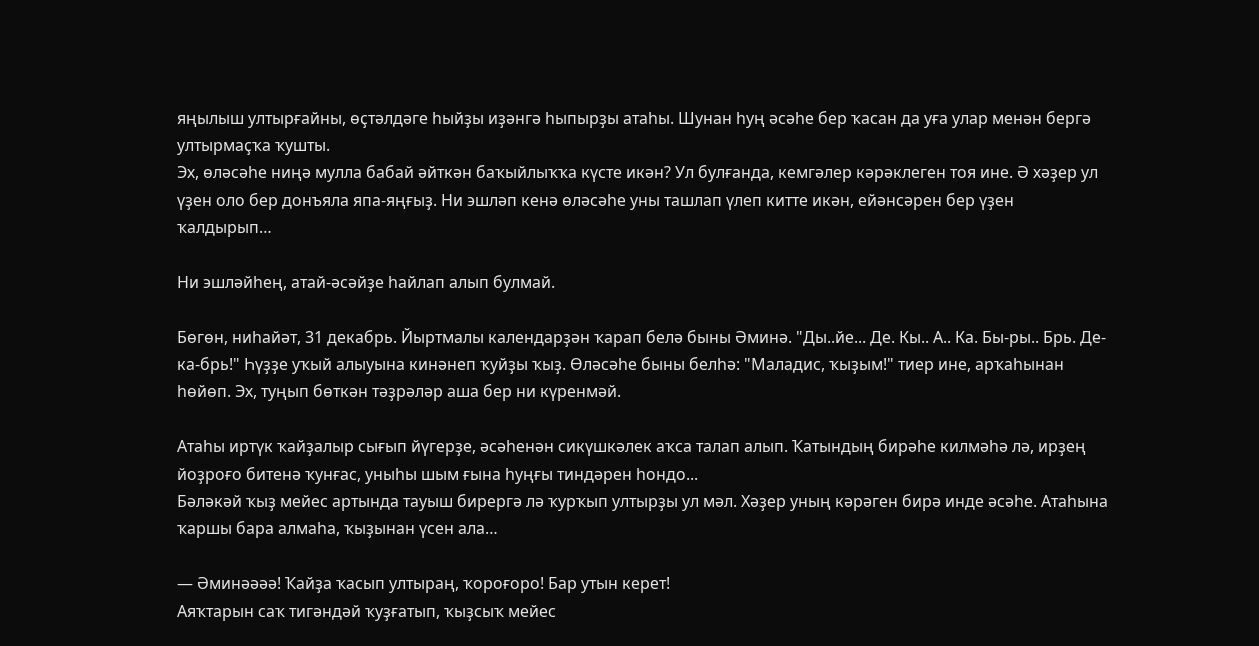яңылыш ултырғайны, өҫтәлдәге һыйҙы иҙәнгә һыпырҙы атаһы. Шунан һуң әсәһе бер ҡасан да уға улар менән бергә ултырмаҫҡа ҡушты.
Эх, өләсәһе ниңә мулла бабай әйткән баҡыйлыҡҡа күсте икән? Ул булғанда, кемгәлер кәрәклеген тоя ине. Ә хәҙер ул үҙен оло бер донъяла япа-яңғыҙ. Ни эшләп кенә өләсәһе уны ташлап үлеп китте икән, ейәнсәрен бер үҙен ҡалдырып…

Ни эшләйһең, атай-әсәйҙе һайлап алып булмай.

Бөгөн, ниһайәт, 31 декабрь. Йыртмалы календарҙән ҡарап белә быны Әминә. "Ды..йе... Де. Кы.. А.. Ка. Бы-ры.. Брь. Де-ка-брь!" Һүҙҙе уҡый алыуына кинәнеп ҡуйҙы ҡыҙ. Өләсәһе быны белһә: "Маладис, ҡыҙым!" тиер ине, арҡаһынан һөйөп. Эх, туңып бөткән тәҙрәләр аша бер ни күренмәй.

Атаһы иртүк ҡайҙалыр сығып йүгерҙе, әсәһенән сикүшкәлек аҡса талап алып. Ҡатындың бирәһе килмәһә лә, ирҙең йоҙроғо битенә ҡунғас, уныһы шым ғына һуңғы тиндәрен һондо...
Бәләкәй ҡыҙ мейес артында тауыш бирергә лә ҡурҡып ултырҙы ул мәл. Хәҙер уның кәрәген бирә инде әсәһе. Атаһына ҡаршы бара алмаһа, ҡыҙынан үсен ала…

— Әминәәәә! Ҡайҙа ҡасып ултыраң, ҡороғоро! Бар утын керет!
Аяҡтарын саҡ тигәндәй ҡуҙғатып, ҡыҙсыҡ мейес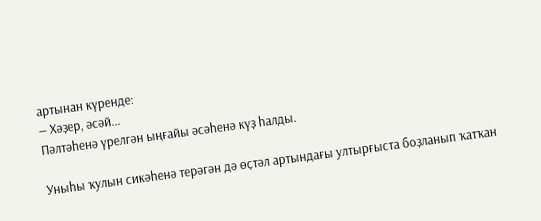артынан күренде:
— Хәҙер, әсәй...
Пәлтәһенә үрелгән ыңғайы әсәһенә күҙ һалды.

Уныһы ҡулын сикәһенә терәгән дә өҫтәл артындағы ултырғыста боҙланып ҡатҡан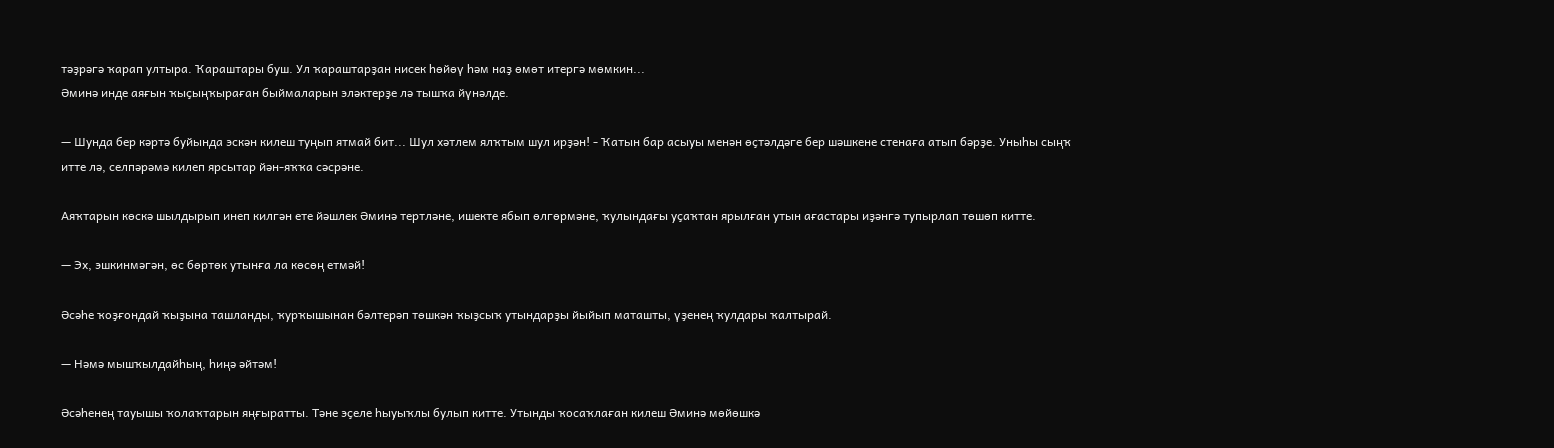тәҙрәгә ҡарап ултыра. Ҡараштары буш. Ул ҡараштарҙан нисек һөйөү һәм наҙ өмөт итергә мөмкин...
Әминә инде аяғын ҡыҫыңҡыраған быймаларын эләктерҙе лә тышҡа йүнәлде.

— Шунда бер кәртә буйында эскән килеш туңып ятмай бит... Шул хәтлем ялҡтым шул ирҙән! - Ҡатын бар асыуы менән өҫтәлдәге бер шәшкене стенаға атып бәрҙе. Уныһы сыңҡ итте лә, селпәрәмә килеп ярсытар йән-яҡҡа сәсрәне.

Аяҡтарын көскә шылдырып инеп килгән ете йәшлек Әминә тертләне, ишекте ябып өлгөрмәне, ҡулындағы уҫаҡтан ярылған утын ағастары иҙәнгә тупырлап төшөп китте.

— Эх, эшкинмәгән, өс бөртөк утынға ла көсөң етмәй!

Әсәһе ҡоҙғондай ҡыҙына ташланды, ҡурҡышынан бәлтерәп төшкән ҡыҙсыҡ утындарҙы йыйып маташты, үҙенең ҡулдары ҡалтырай.

— Нәмә мышҡылдайһың, һиңә әйтәм!

Әсәһенең тауышы ҡолаҡтарын яңғыратты. Тәне эҫеле һыуыҡлы булып китте. Утынды ҡосаҡлаған килеш Әминә мөйөшкә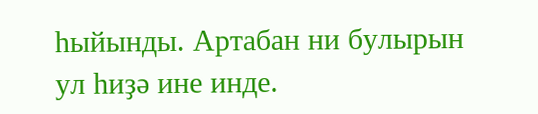һыйынды. Артабан ни булырын ул һиҙә ине инде.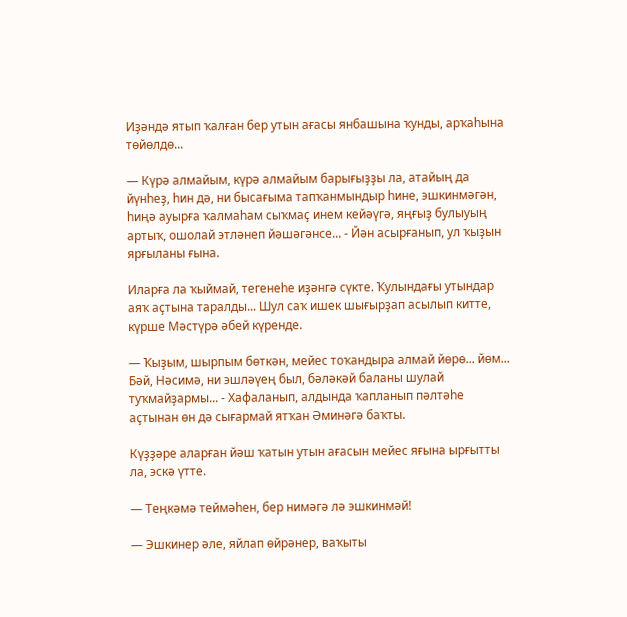Иҙәндә ятып ҡалған бер утын ағасы янбашына ҡунды, арҡаһына төйөлдө...

— Күрә алмайым, күрә алмайым барығыҙҙы ла, атайың да йүнһеҙ, һин дә, ни бысағыма тапҡанмындыр һине, эшкинмәгән, һиңә ауырға ҡалмаһам сыҡмаҫ инем кейәүгә, яңғыҙ булыуың артыҡ, ошолай этләнеп йәшәгәнсе... - Йән асырғанып, ул ҡыҙын ярғыланы ғына.

Иларға ла ҡыймай, тегенеһе иҙәнгә сүкте. Ҡулындағы утындар аяҡ аҫтына таралды... Шул саҡ ишек шығырҙап асылып китте, күрше Мәстүрә әбей күренде.

— Ҡыҙым, шырпым бөткән, мейес тоҡандыра алмай йөрө... йөм... Бәй, Нәсимә, ни эшләүең был, бәләкәй баланы шулай туҡмайҙармы... - Хафаланып, алдында ҡапланып пәлтәһе аҫтынан өн дә сығармай ятҡан Әминәгә баҡты.

Күҙҙәре аларған йәш ҡатын утын ағасын мейес яғына ырғытты ла, эскә үтте.

— Теңкәмә теймәһен, бер нимәгә лә эшкинмәй!

— Эшкинер әле, яйлап өйрәнер, ваҡыты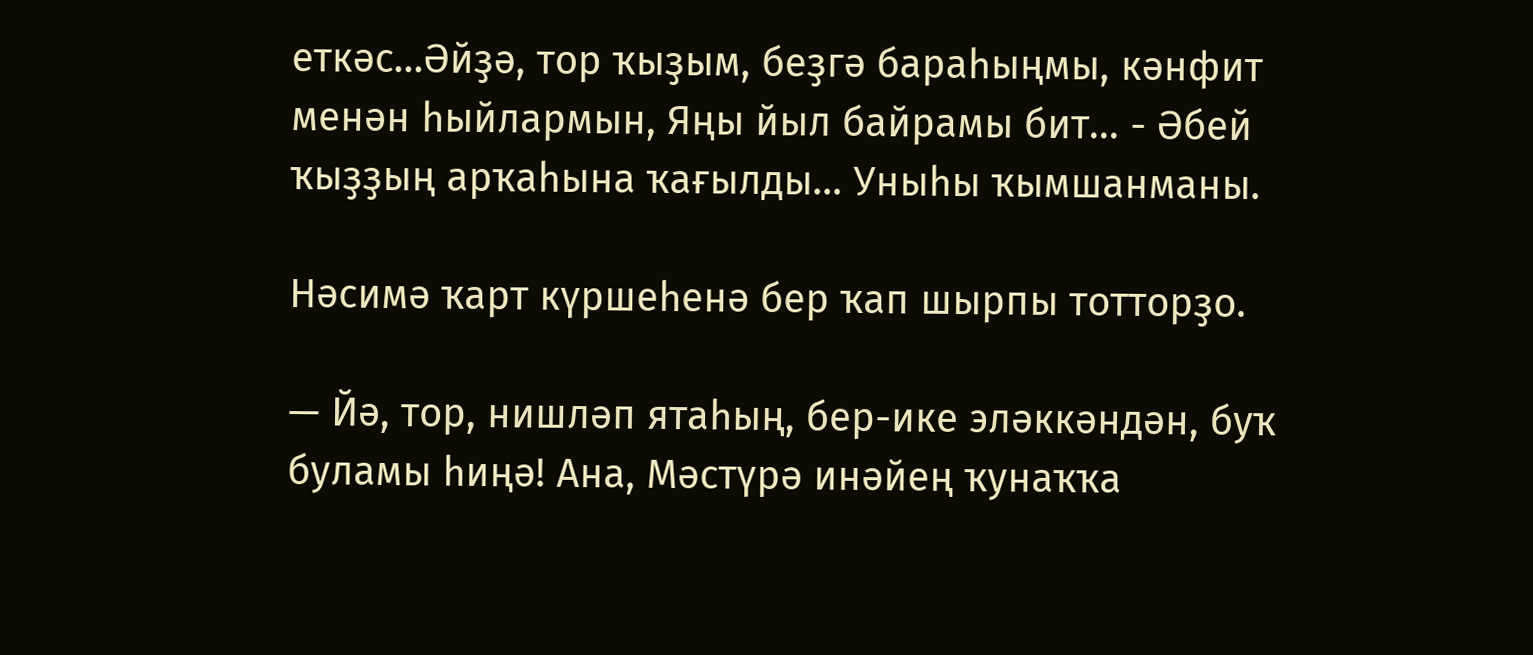еткәс...Әйҙә, тор ҡыҙым, беҙгә бараһыңмы, кәнфит менән һыйлармын, Яңы йыл байрамы бит... - Әбей ҡыҙҙың арҡаһына ҡағылды… Уныһы ҡымшанманы.

Нәсимә ҡарт күршеһенә бер ҡап шырпы тотторҙо.

— Йә, тор, нишләп ятаһың, бер-ике эләккәндән, буҡ буламы һиңә! Ана, Мәстүрә инәйең ҡунаҡҡа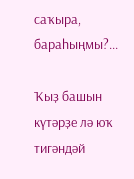саҡыра, бараһыңмы?...

Ҡыҙ башын күтәрҙе лә юҡ тигәндәй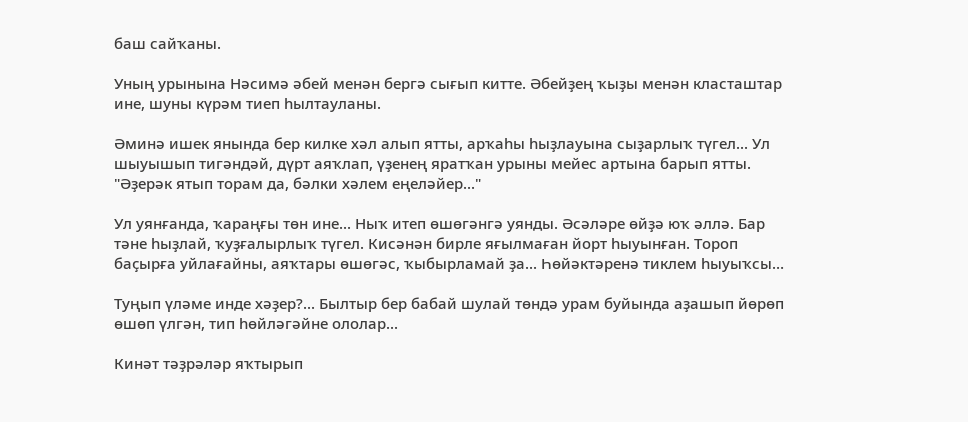баш сайҡаны.

Уның урынына Нәсимә әбей менән бергә сығып китте. Әбейҙең ҡыҙы менән класташтар ине, шуны күрәм тиеп һылтауланы.

Әминә ишек янында бер килке хәл алып ятты, арҡаһы һыҙлауына сыҙарлыҡ түгел... Ул шыуышып тигәндәй, дүрт аяҡлап, үҙенең яратҡан урыны мейес артына барып ятты.
"Әҙерәк ятып торам да, бәлки хәлем еңеләйер..."

Ул уянғанда, ҡараңғы төн ине... Ныҡ итеп өшөгәнгә уянды. Әсәләре өйҙә юҡ әллә. Бар тәне һыҙлай, ҡуҙғалырлыҡ түгел. Кисәнән бирле яғылмаған йорт һыуынған. Тороп баҫырға уйлағайны, аяҡтары өшөгәс, ҡыбырламай ҙа... Һөйәктәренә тиклем һыуыҡсы…

Туңып үләме инде хәҙер?... Былтыр бер бабай шулай төндә урам буйында аҙашып йөрөп өшөп үлгән, тип һөйләгәйне ололар...

Кинәт тәҙрәләр яҡтырып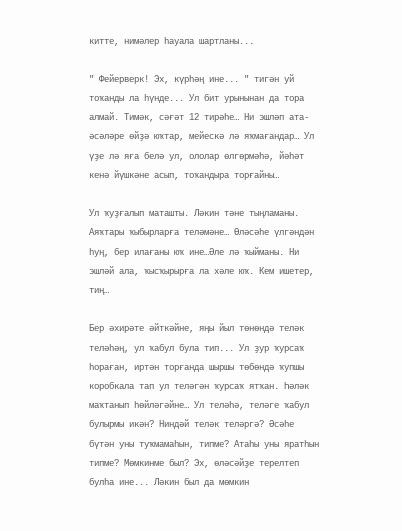китте, нимәлер һауала шартланы...

" Фейерверк! Эх, күрһәң ине... " тигән уй тоҡанды ла һүнде... Ул бит урынынан да тора алмай. Тимәк, сәғәт 12 тирәһе… Ни эшләп ата-әсәләре өйҙә юҡтар, мейескә лә яҡмағандар… Ул үҙе лә яға белә ул, ололар өлгөрмәһә, йәһәт кенә йүшкәне асып, тоҡандыра торғайны…

Ул ҡуҙғалып маташты. Ләкин тәне тыңламаны. Аяҡтары ҡыбырларға теләмәне… Өләсәһе үлгәндән һуң, бер илағаны юҡ ине…Әле лә ҡыйманы. Ни эшләй ала, ҡысҡырырға ла хәле юҡ. Кем ишетер, тиң…

Бер әхирәте әйткәйне, яңы йыл төнөндә теләк теләһәң, ул ҡабул була тип... Ул ҙур ҡурсаҡ һораған, иртән торғанда шыршы төбөндә ҡупшы коробкала тап ул теләгән ҡурсаҡ ятҡан. Һәләк маҡтанып һөйләгәйне… Ул теләһә, теләге ҡабул булырмы икән? Ниндәй теләк теләргә? Әсәһе бүтән уны туҡмамаһын, типме? Атаһы уны яратһын типме? Мөмкинме был? Эх, өләсәйҙе терелтеп булһа ине... Ләкин был да мөмкин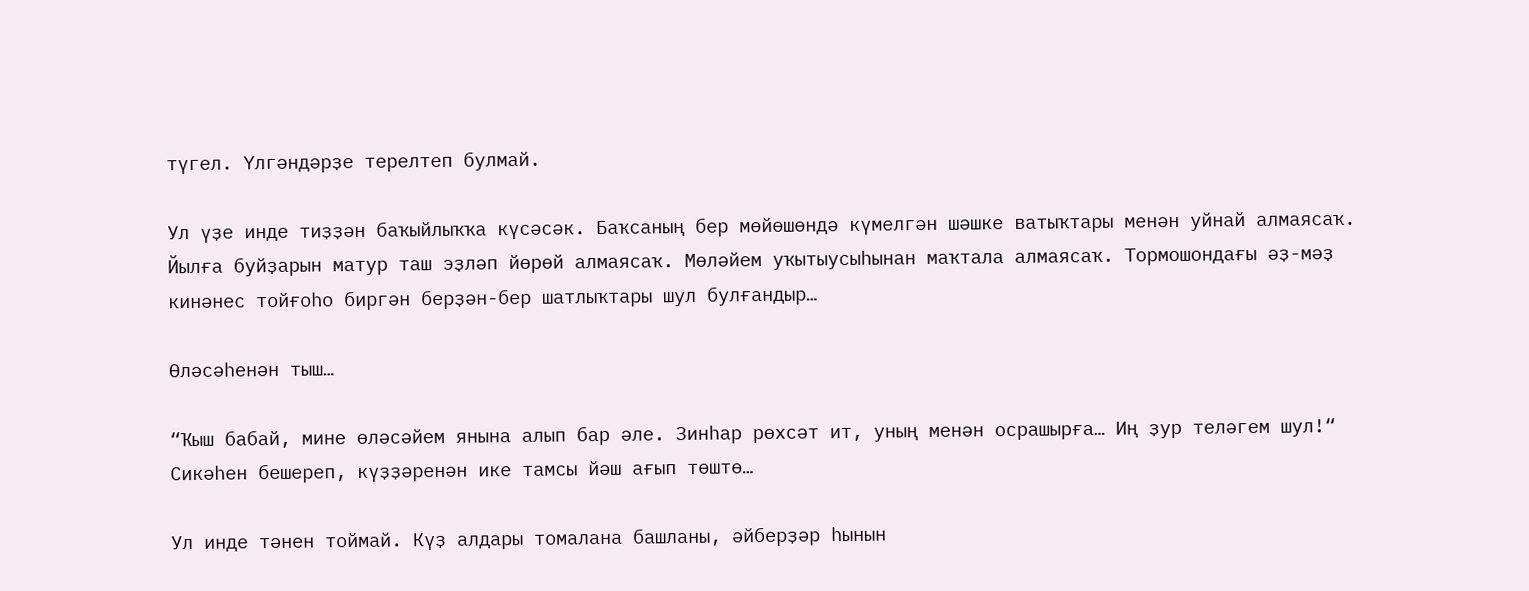түгел. Үлгәндәрҙе терелтеп булмай.

Ул үҙе инде тиҙҙән баҡыйлыҡҡа күсәсәк. Баҡсаның бер мөйөшөндә күмелгән шәшке ватыҡтары менән уйнай алмаясаҡ. Йылға буйҙарын матур таш эҙләп йөрөй алмаясаҡ. Мөләйем уҡытыусыһынан маҡтала алмаясаҡ. Тормошондағы әҙ-мәҙ кинәнес тойғоһо биргән берҙән-бер шатлыҡтары шул булғандыр…

Өләсәһенән тыш…

“Ҡыш бабай, мине өләсәйем янына алып бар әле. Зинһар рөхсәт ит, уның менән осрашырға… Иң ҙур теләгем шул!“ Сикәһен бешереп, күҙҙәренән ике тамсы йәш ағып төштө…

Ул инде тәнен тоймай. Күҙ алдары томалана башланы, әйберҙәр һынын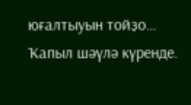юғалтыуын тойҙо… Ҡапыл шәүлә күренде.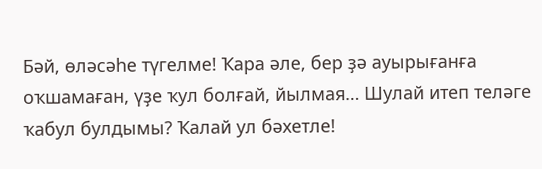Бәй, өләсәһе түгелме! Ҡара әле, бер ҙә ауырығанға оҡшамаған, үҙе ҡул болғай, йылмая… Шулай итеп теләге ҡабул булдымы? Ҡалай ул бәхетле!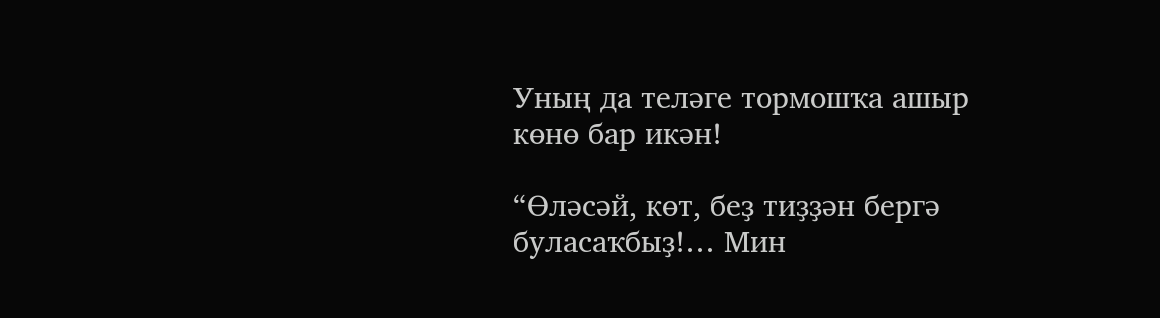Уның да теләге тормошҡа ашыр көнө бар икән!

“Өләсәй, көт, беҙ тиҙҙән бергә буласаҡбыҙ!… Мин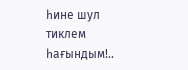һине шул тиклем һағындым!..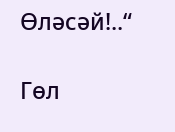Өләсәй!..“

Гөл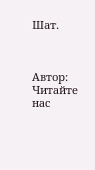Шат.



Автор:
Читайте нас